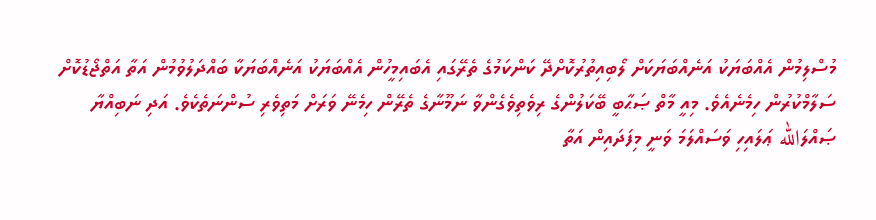މުސްލިމުން އެއްބަޔަކު އަނެއްބަޔަކަށް ލޯބިއިތުރުކޮށްދޭ ކަންކަމުގެ ތެރޭގައި އެބައިމީހުން އެއްބަޔަކު އަނެއްބަޔަކާ ބައްދަލުވުމުން އަތާ އަތްޖޯޑުކޮށް ސަލާމްކުރުން ހިމެނެއެވެ. މިއީ މާތް ޞަޙާބީ ބޭކަލުންގެ ރިވެތިވެގެންވާ ނަމޫނާގެ ތެރޭން ހިމެނޭ ވަރަށް މަތިވެރި ސުންނަތެކެވެ. އަދި ނަބިއްޔާ ޞައްލަالله ޢަލައިހި ވަސައްލަމަ ވަނީ މިފަދައިން އަތާ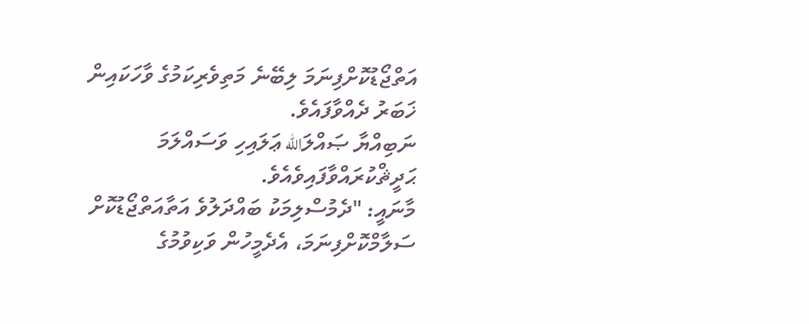އަތްޖޯޑުކޮށްފިނަމަ ލިބޭނެ މަތިވެރިކަމުގެ ވާހަކައިން ޚަބަރު ދެއްވާފައެވެ.
ނަބިއްޔާ ޞައްލަالله ޢަލައިހި ވަސައްލަމަ ޙަދީޘްކުރައްވާފައިވެއެވެ.
މާނައީ: "ދެމުސްލިމަކު ބައްދަލުވެ އަތާއަތްޖޯޑުކޮށް ސަލާމްކޮށްފިނަމަ، އެދެމީހުން ވަކިވުމުގެ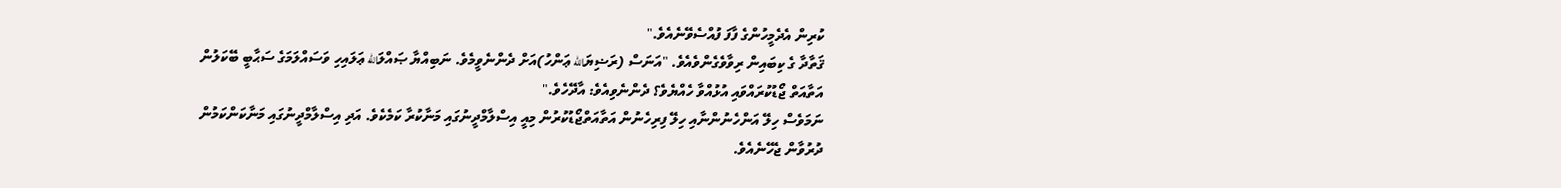ކުރިން އެދެމީހުންގެ ފާފަ ފުއްސެވޭނެއެވެ."
ޤަތާދާ ގެ ކިބައިން ރިވާވެގެންވެއެވެ. "އަނަސް (ރަޟިޔަالله ޢަންހު)އަށް ދެންނެވީމެވެ. ނަބިއްޔާ ޞައްލަالله ޢަލައިހި ވަސައްލަމަގެ ސަޙާބީ ބޭކަލުން އަތާއަތް ޖޯޑުކުރައްވައި އުޅުއްވާ ހެއްޔެވެ؟ ދެންނެވިއެވެ: އާދޭހެވެ."
ނަމަވެސް ހިލޭ އަންހެނުންނާއި ހިލޭ ފިރިހެނުން އަތާއަތްޖޯޑުކުރުން މިއީ އިސްލާމްދީނުގައި މަނާކުރާ ކަމެކެވެ. އަދި އިސްލާމްދީނުގައި މަނާކަންކަމުން ދުރުވާން ޖެހޭނެއެވެ.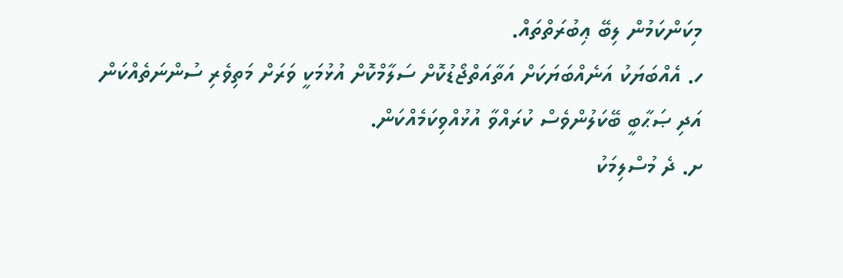މިކަންކަމުން ލިބޭ ޢިބުރަތްތައް.
ހ. އެއްބަޔަކު އަނެއްބަޔަކަށް އަތާއަތްޖޯޑުކޮށް ސަލާމްކޮށް އުޅުމަކީ ވަރަށް މަތިވެރި ސުންނަތެއްކަން އަދި ޞަޙާބީ ބޭކަލުންވެސް ކުރައްވާ އުޅުއްވިކަމެއްކަން.
ށ. ދެ މުސްލިމަކު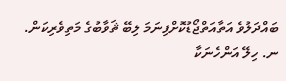ބައްދަލުވެ އަތާއަތްޖޯޑުކޮށްފިނަމަ ލިބޭ ޘަވާބުގެ މަތިވެރިކަން.
ނ. ހިލޭ އަންހެނަކާ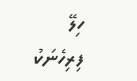ހިލޭ ފިރިހެނަކު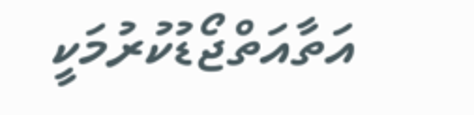އަތާއަތްޖޯޑުކުރުމަކީ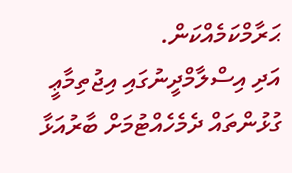ޙަރާމްކަމެއްކަން.
އަދި އިސްލާމްދީނުގައި އިޖުތިމާޢީ ގުޅުންތައް ދެމެހެއްޓުމަށް ބާރުއަޅާ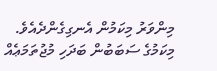މިންވަރު މިކަމުން އެނގިގެންދެއެވެ. މިކަމުގެ ސަބަބުން ބަދަހި މުޖުތަމަޢެއް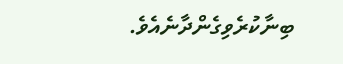ބިނާކުރެވިގެންދާނެއެވެ.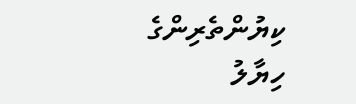ކިޔުންތެރިންގެ ހިޔާލު